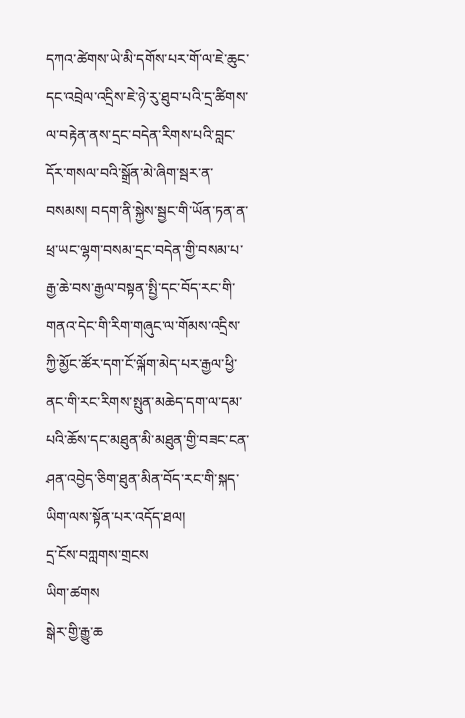དཀའ་ཚེགས་ཡེ་མི་དགོས་པར་གོ་ལ་ཇེ་ཆུང་དང་འབྲེལ་འདྲིས་ཇེ་ཉེ་རུ་ཐུབ་པའི་དྲ་ཚིགས་ལ་བརྟེན་ནས་དྲང་བདེན་རིགས་པའི་བླང་དོར་གསལ་བའི་སྒྲོན་མེ་ཞིག་སྦར་ན་བསམས། བདག་ནི་སྐྱེས་སྦྱང་གི་ཡོན་ཏན་ན་ཕྲ་ཡང་ལྷག་བསམ་དྲང་བདེན་གྱི་བསམ་པ་རྒྱ་ཆེ་བས་རྒྱལ་བསྟན་སྤྱི་དང་བོད་རང་གི་གནའ་དེང་གི་རིག་གཞུང་ལ་གོམས་འདྲིས་ཀྱི་མྱོང་ཚོར་དག་ངོ་ལྐོག་མེད་པར་རྒྱལ་ཕྱི་ནང་གི་རང་རིགས་སྤུན་མཆེད་དག་ལ་དམ་པའི་ཆོས་དང་མཐུན་མི་མཐུན་གྱི་བཟང་ངན་ཤན་འབྱེད་ཅིག་ཐུན་མིན་བོད་རང་གི་སྐད་ཡིག་ལས་སྟོན་པར་འདོད་ཐལ།
དྲ་ངོས་བཀླགས་གྲངས
ཡིག་ཚགས
སྒེར་གྱི་རྒྱུ་ཆ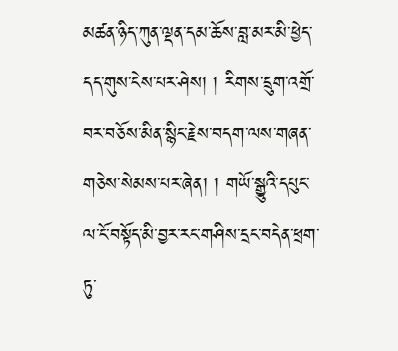མཚན་ཉིད་ཀུན་ལྡན་དམ་ཆོས་བླ་མར་མི་ཕྱེད་དད་གུས་ངེས་པར་ཤེས། ། རིགས་དྲུག་འགྲོ་བར་བཅོས་མིན་སྙིང་རྗེས་བདག་ལས་གཞན་གཅེས་སེམས་པར་ཞེན། ། གཡོ་སྒྱུའི་དཔུང་ལ་ངོ་བསྟོད་མི་བྱར་རང་གཤིས་དྲང་བདེན་ཕྲག་ཏུ་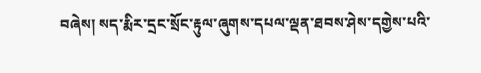བཞེས། སད་རྨིར་དྲང་སྲོང་རྟུལ་ཞུགས་དཔལ་ལྡན་ཐབས་ཤེས་དགྱེས་པའི་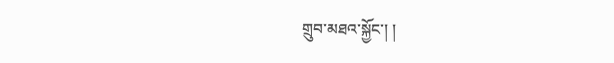གྲུབ་མཐའ་སྐྱོང་། །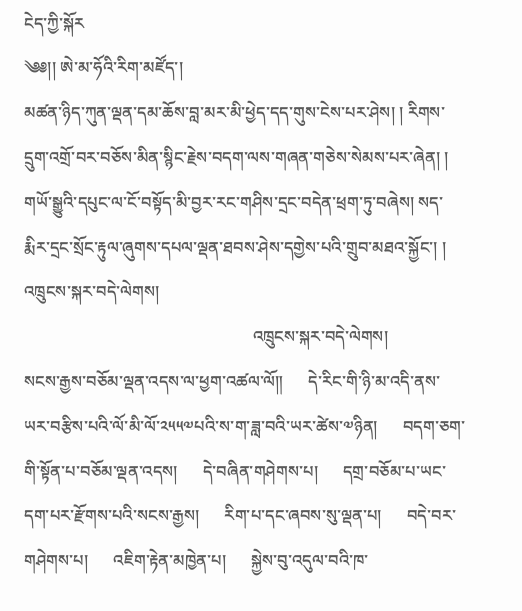ངེད་ཀྱི་སྐོར
༄༅།། ཨེ་མ་ཧོའི་རིག་མཛོད་།
མཚན་ཉིད་ཀུན་ལྡན་དམ་ཆོས་བླ་མར་མི་ཕྱེད་དད་གུས་ངེས་པར་ཤེས། ། རིགས་དྲུག་འགྲོ་བར་བཅོས་མིན་སྙིང་རྗེས་བདག་ལས་གཞན་གཅེས་སེམས་པར་ཞེན། ། གཡོ་སྒྱུའི་དཔུང་ལ་ངོ་བསྟོད་མི་བྱར་རང་གཤིས་དྲང་བདེན་ཕྲག་ཏུ་བཞེས། སད་རྨིར་དྲང་སྲོང་རྟུལ་ཞུགས་དཔལ་ལྡན་ཐབས་ཤེས་དགྱེས་པའི་གྲུབ་མཐའ་སྐྱོང་། །
འཁྲུངས་སྐར་བདེ་ལེགས།
                                                       འཁྲུངས་སྐར་བདེ་ལེགས།
སངས་རྒྱས་བཅོམ་ལྡན་འདས་ལ་ཕྱག་འཚལ་ལོ༎      དེ་རིང་གི་ཉི་མ་འདི་ནས་ཡར་བརྩིས་པའི་ལོ་མི་ལོ་༢༥༥༧པའི་ས་ག་ཟླ་བའི་ཡར་ཚེས་༧ཉིན།      བདག་ཅག་གི་སྟོན་པ་བཅོམ་ལྡན་འདས།      དེ་བཞིན་གཤེགས་པ།      དགྲ་བཅོམ་པ་ཡང་དག་པར་རྫོགས་པའི་སངས་རྒྱས།      རིག་པ་དང་ཞབས་སུ་ལྡན་པ།      བདེ་བར་གཤེགས་པ།      འཇིག་རྟེན་མཁྱེན་པ།      སྐྱེས་བུ་འདུལ་བའི་ཁ་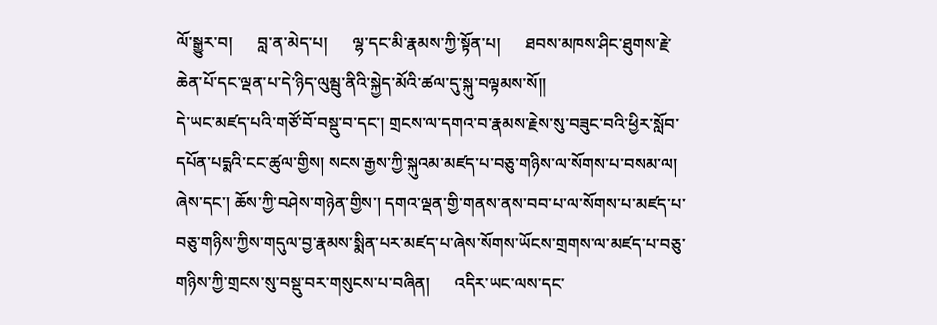ལོ་སྒྱུར་བ།      བླ་ན་མེད་པ།      ལྷ་དང་མི་རྣམས་ཀྱི་སྟོན་པ།      ཐབས་མཁས་ཤིང་ཐུགས་རྗེ་ཆེན་པོ་དང་ལྡན་པ་དེ་ཉིད་ལུམྦུ་ནིའི་སྐྱེད་མོའི་ཚལ་དུ་སྐུ་བལྟམས་སོ༎
དེ་ཡང་མཛད་པའི་གཙོ་བོ་བསྡུ་བ་དང་། གྲངས་ལ་དགའ་བ་རྣམས་རྗེས་སུ་བཟུང་བའི་ཕྱིར་སློབ་དཔོན་པདྨའི་ངང་ཚུལ་གྱིས། སངས་རྒྱས་ཀྱི་སྐུའམ་མཛད་པ་བཅུ་གཉིས་ལ་སོགས་པ་བསམ་ལ། ཞེས་དང་། ཆོས་ཀྱི་བཤེས་གཉེན་གྱིས་། དགའ་ལྡན་གྱི་གནས་ནས་བབ་པ་ལ་སོགས་པ་མཛད་པ་བཅུ་གཉིས་ཀྱིས་གདུལ་བྱ་རྣམས་སྨིན་པར་མཛད་པ་ཞེས་སོགས་ཡོངས་གྲགས་ལ་མཛད་པ་བཅུ་གཉིས་ཀྱི་གྲངས་སུ་བསྡུ་བར་གསུངས་པ་བཞིན།      འདིར་ཡང་ལས་དང་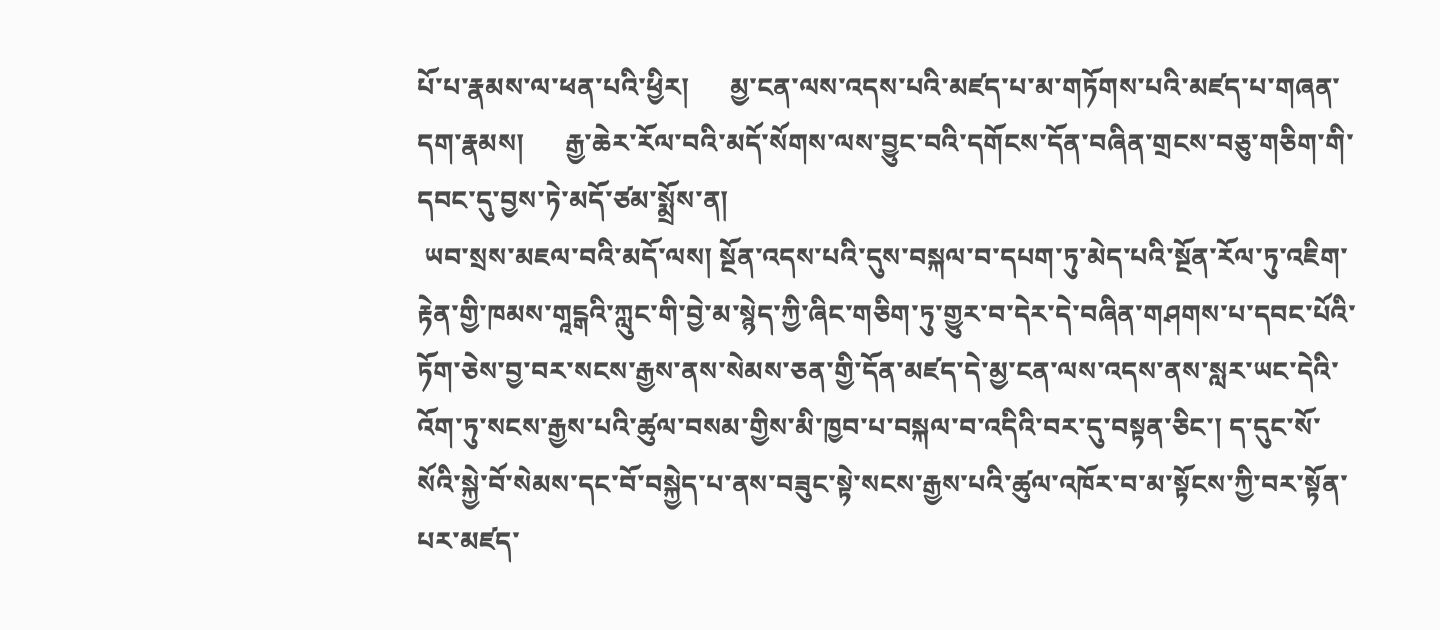པོ་པ་རྣམས་ལ་ཕན་པའི་ཕྱིར།      མྱ་ངན་ལས་འདས་པའི་མཛད་པ་མ་གཏོགས་པའི་མཛད་པ་གཞན་དག་རྣམས།      རྒྱ་ཆེར་རོལ་བའི་མདོ་སོགས་ལས་བྱུང་བའི་དགོངས་དོན་བཞིན་གྲངས་བཅུ་གཅིག་གི་དབང་དུ་བྱས་ཏེ་མདོ་ཙམ་སྨྲོས་ན།
 ཡབ་སྲས་མཇལ་བའི་མདོ་ལས། སྔོན་འདས་པའི་དུས་བསྐལ་བ་དཔག་ཏུ་མེད་པའི་སྔོན་རོལ་ཏུ་འཇིག་རྟེན་གྱི་ཁམས་གཱངྒའི་ཀླུང་གི་བྱེ་མ་སྙེད་ཀྱི་ཞིང་གཅིག་ཏུ་གྱུར་བ་དེར་དེ་བཞིན་གཤགས་པ་དབང་པོའི་ཏོག་ཅེས་བྱ་བར་སངས་རྒྱས་ནས་སེམས་ཅན་གྱི་དོན་མཛད་དེ་མྱ་ངན་ལས་འདས་ནས་སླར་ཡང་དེའི་འོག་ཏུ་སངས་རྒྱས་པའི་ཚུལ་བསམ་གྱིས་མི་ཁྱབ་པ་བསྐལ་བ་འདིའི་བར་དུ་བསྟན་ཅིང་། ད་དུང་སོ་སོའི་སྐྱེ་བོ་སེམས་དང་བོ་བསྐྱེད་པ་ནས་བཟུང་སྟེ་སངས་རྒྱས་པའི་ཚུལ་འཁོར་བ་མ་སྟོངས་ཀྱི་བར་སྟོན་པར་མཛད་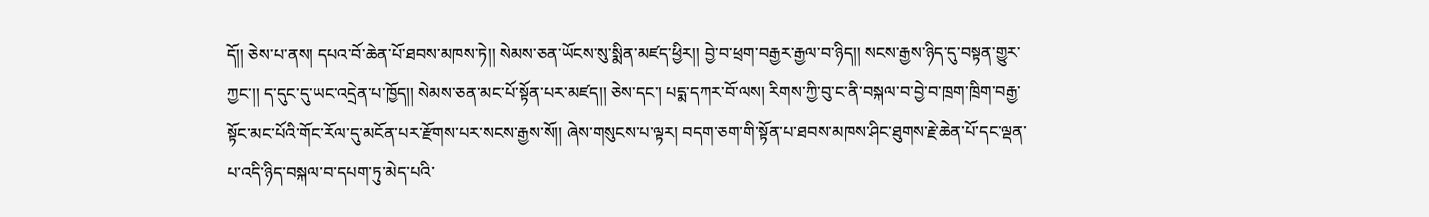དོ།། ཅེས་པ་ནས། དཔའ་བོ་ཆེན་པོ་ཐབས་མཁས་ཏེ།། སེམས་ཅན་ཡོངས་སུ་སྨིན་མཛད་ཕྱིར།། བྱེ་བ་ཕྲག་བརྒྱར་རྒྱལ་བ་ཉིད།། སངས་རྒྱས་ཉིད་དུ་བསྟན་གྱུར་ཀྱང་།། ད་དུང་དུ་ཡང་འདྲེན་པ་ཁྱོད།། སེམས་ཅན་མང་པོ་སྟོན་པར་མཛད།། ཅེས་དང་། པདྨ་དཀར་བོ་ལས། རིགས་ཀྱི་བུ་ང་ནི་བསྐལ་བ་བྱེ་བ་ཁྲག་ཁྲིག་བརྒྱ་སྟོང་མང་པོའི་གོང་རོལ་དུ་མངོན་པར་རྫོགས་པར་སངས་རྒྱས་སོ།། ཞེས་གསུངས་པ་ལྟར། བདག་ཅག་གི་སྟོན་པ་ཐབས་མཁས་ཤིང་ཐུགས་རྗེ་ཆེན་པོ་དང་ལྡན་པ་འདི་ཉིད་བསྐལ་བ་དཔག་ཏུ་མེད་པའི་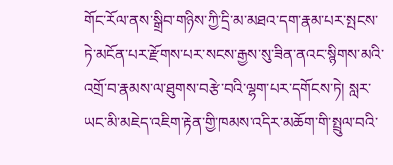གོང་རོལ་ནས་སྒྲིབ་གཉིས་ཀྱི་དྲི་མ་མཐའ་དག་རྣམ་པར་སྤངས་ཏེ་མངོན་པར་རྫོགས་པར་སངས་རྒྱས་སུ་ཟིན་ནའང་སྙིགས་མའི་འགྲོ་བ་རྣམས་ལ་ཐུགས་བརྩེ་བའི་ལྷག་པར་དགོངས་ཏེ། སླར་ཡང་མི་མཇེད་འཇིག་རྟེན་གྱི་ཁམས་འདིར་མཆོག་གི་སྤྲུལ་བའི་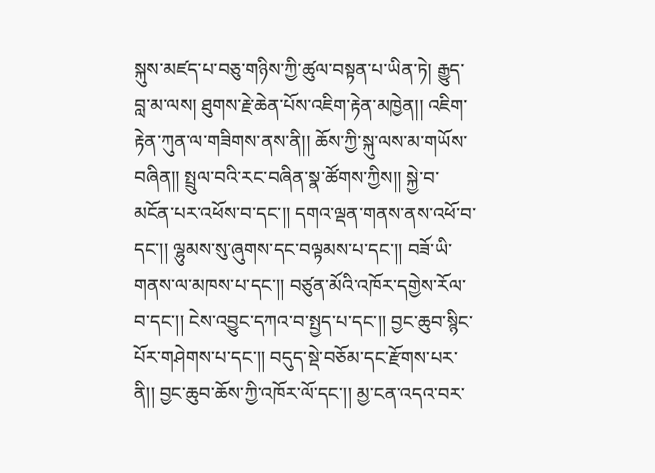སྐུས་མཛད་པ་བཅུ་གཉིས་ཀྱི་ཚུལ་བསྟན་པ་ཡིན་ཏེ། རྒྱུད་བླ་མ་ལས། ཐུགས་རྗེ་ཆེན་པོས་འཇིག་རྟེན་མཁྱེན།། འཇིག་རྟེན་ཀུན་ལ་གཟིགས་ནས་ནི།། ཆོས་ཀྱི་སྐུ་ལས་མ་གཡོས་བཞིན།། སྤྲུལ་བའི་རང་བཞིན་སྣ་ཚོགས་ཀྱིས།། སྐྱེ་བ་མངོན་པར་འཕོས་བ་དང་།། དགའ་ལྡན་གནས་ནས་འཕོ་བ་དང་།། ལྷུམས་སུ་ཞུགས་དང་བལྟམས་པ་དང་།། བཟོ་ཡི་གནས་ལ་མཁས་པ་དང་།། བཙུན་མོའི་འཁོར་དགྱེས་རོལ་བ་དང་།། ངེས་འབྱུང་དཀའ་བ་སྤྱད་པ་དང་།། བྱང་ཆུབ་སྙིང་པོར་གཤེགས་པ་དང་།། བདུད་སྡེ་བཅོམ་དང་རྫོགས་པར་ནི།། བྱང་ཆུབ་ཆོས་ཀྱི་འཁོར་ལོ་དང་།། མྱ་ངན་འདའ་བར་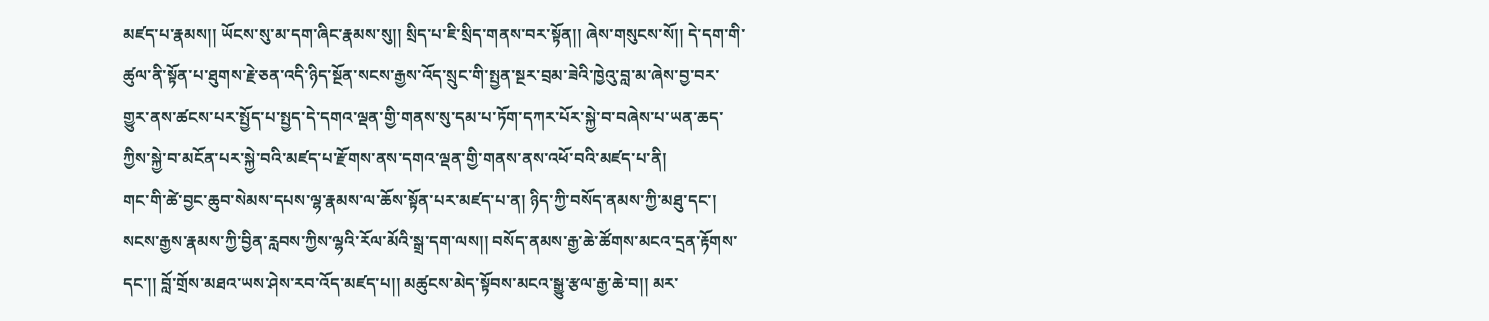མཛད་པ་རྣམས།། ཡོངས་སུ་མ་དག་ཞིང་རྣམས་སུ།། སྲིད་པ་ཇི་སྲིད་གནས་བར་སྟོན།། ཞེས་གསུངས་སོ།། དེ་དག་གི་ཚུལ་ནི་སྟོན་པ་ཐུགས་རྗེ་ཅན་འདི་ཉིད་སྔོན་སངས་རྒྱས་འོད་སྲུང་གི་སྤྱན་སྔར་བྲམ་ཟེའི་ཁྱེའུ་བླ་མ་ཞེས་བྱ་བར་གྱུར་ནས་ཚངས་པར་སྤྱོད་པ་སྤྱད་དེ་དགའ་ལྡན་གྱི་གནས་སུ་དམ་པ་ཏོག་དཀར་པོར་སྐྱེ་བ་བཞེས་པ་ཡན་ཆད་ཀྱིས་སྐྱེ་བ་མངོན་པར་སྐྱེ་བའི་མཛད་པ་རྫོགས་ནས་དགའ་ལྡན་གྱི་གནས་ནས་འཕོ་བའི་མཛད་པ་ནི།
གང་གི་ཚེ་བྱང་ཆུབ་སེམས་དཔས་ལྷ་རྣམས་ལ་ཆོས་སྟོན་པར་མཛད་པ་ན། ཉིད་ཀྱི་བསོད་ནམས་ཀྱི་མཐུ་དང་། སངས་རྒྱས་རྣམས་ཀྱི་བྱིན་རླབས་ཀྱིས་ལྷའི་རོལ་མོའི་སྒྲ་དག་ལས།། བསོད་ནམས་རྒྱ་ཆེ་ཚོགས་མངའ་དྲན་རྟོགས་དང་།། བློ་གྲོས་མཐའ་ཡས་ཤེས་རབ་འོད་མཛད་པ།། མཚུངས་མེད་སྟོབས་མངའ་སྒྱུ་རྩལ་རྒྱ་ཆེ་བ།། མར་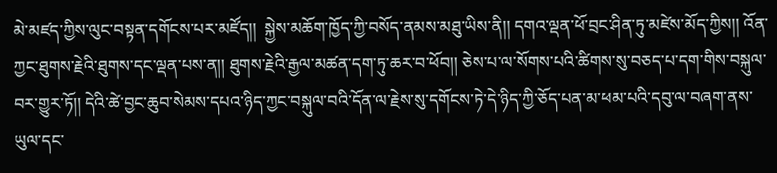མེ་མཛད་ཀྱིས་ལུང་བསྟན་དགོངས་པར་མཛོད།།  སྐྱེས་མཆོག་ཁྱོད་ཀྱི་བསོད་ནམས་མཐུ་ཡིས་ནི།། དགའ་ལྡན་ཕོ་བྲང་ཤིན་ཏུ་མཛེས་མོད་ཀྱིས།། འོན་ཀྱང་ཐུགས་རྗེའི་ཐུགས་དང་ལྡན་པས་ན།། ཐུགས་རྗེའི་རྒྱལ་མཚན་དག་ཏུ་ཆར་བ་ཕོབ།། ཅེས་པ་ལ་སོགས་པའི་ཚིགས་སུ་བཅད་པ་དག་གིས་བསྐུལ་བར་གྱུར་ཏོ།། དེའི་ཚེ་བྱང་ཆུབ་སེམས་དཔའ་ཉིད་ཀྱང་བསྐུལ་བའི་དོན་ལ་རྗེས་སུ་དགོངས་ཏེ་དེ་ཉིད་ཀྱི་ཅོད་པན་མ་ཕམ་པའི་དབུ་ལ་བཞག་ནས་ཡུལ་དང་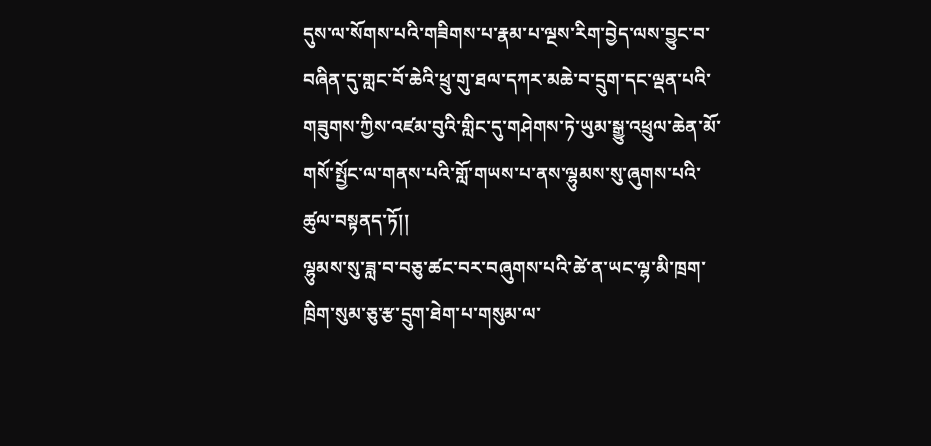དུས་ལ་སོགས་པའི་གཟིགས་པ་རྣམ་པ་ལྔས་རིག་བྱེད་ལས་བྱུང་བ་བཞིན་དུ་གླང་བོ་ཆེའི་ཕྲུ་གུ་ཐལ་དཀར་མཆེ་བ་དྲུག་དང་ལྡན་པའི་གཟུགས་ཀྱིས་འཛམ་བུའི་གླིང་དུ་གཤེགས་ཏེ་ཡུམ་སྒྱུ་འཕྲུལ་ཆེན་མོ་གསོ་སྤྱོང་ལ་གནས་པའི་གློ་གཡས་པ་ནས་ལྷུམས་སུ་ཞུགས་པའི་ཚུལ་བསྟནད་ཏོ།།
ལྷུམས་སུ་ཟླ་བ་བཅུ་ཚང་བར་བཞུགས་པའི་ཚེ་ན་ཡང་ལྷ་མི་ཁྲག་ཁྲིག་སུམ་ཅུ་རྩ་དྲུག་ཐེག་པ་གསུམ་ལ་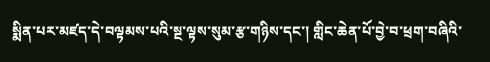སྨིན་པར་མཛད་དེ་བལྟམས་པའི་སྔ་ལྟས་སུམ་རྩ་གཉིས་དང་། གླིང་ཆེན་པོ་བྱེ་བ་ཕྲག་བཞིའི་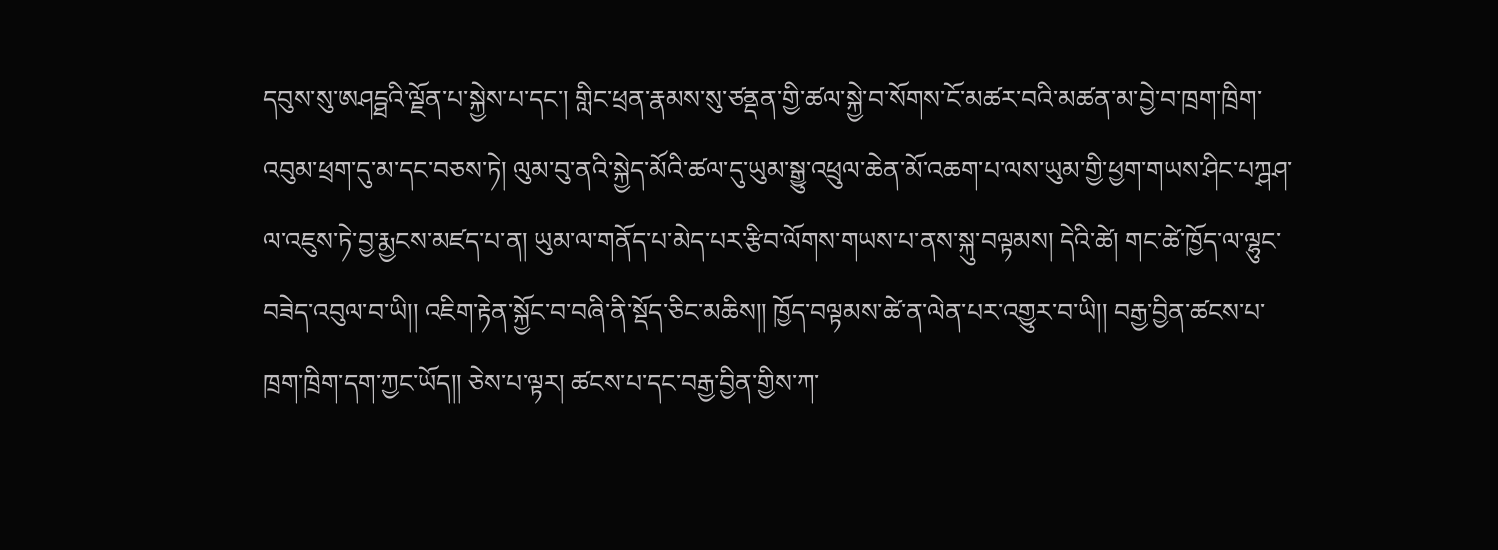དབུས་སུ་ཨཤདྠའི་ལྗོན་པ་སྐྱེས་པ་དང་། གླིང་ཕྲན་རྣམས་སུ་ཙནྡན་གྱི་ཚལ་སྐྱེ་བ་སོགས་ངོ་མཚར་བའི་མཚན་མ་བྱེ་བ་ཁྲག་ཁྲིག་འབུམ་ཕྲག་དུ་མ་དང་བཅས་ཏེ། ལུམ་བུ་ནའི་སྐྱེད་མོའི་ཚལ་དུ་ཡུམ་སྒྱུ་འཕྲུལ་ཆེན་མོ་འཆག་པ་ལས་ཡུམ་གྱི་ཕྱག་གཡས་ཤིང་པཀྴཤ་ལ་འཇུས་ཏེ་བྱ་རྨྱངས་མཛད་པ་ན། ཡུམ་ལ་གནོད་པ་མེད་པར་རྩིབ་ལོགས་གཡས་པ་ནས་སྐུ་བལྟམས། དེའི་ཚེ། གང་ཚེ་ཁྱོད་ལ་ལྷུང་བཟེད་འབུལ་བ་ཡི།། འཇིག་རྟེན་སྐྱོང་བ་བཞི་ནི་སྡོད་ཅིང་མཆིས།། ཁྱོད་བལྟམས་ཚེ་ན་ལེན་པར་འགྱུར་བ་ཡི།། བརྒྱ་བྱིན་ཚངས་པ་ཁྲག་ཁྲིག་དག་ཀྱང་ཡོད།། ཅེས་པ་ལྟར། ཚངས་པ་དང་བརྒྱ་བྱིན་གྱིས་ཀ་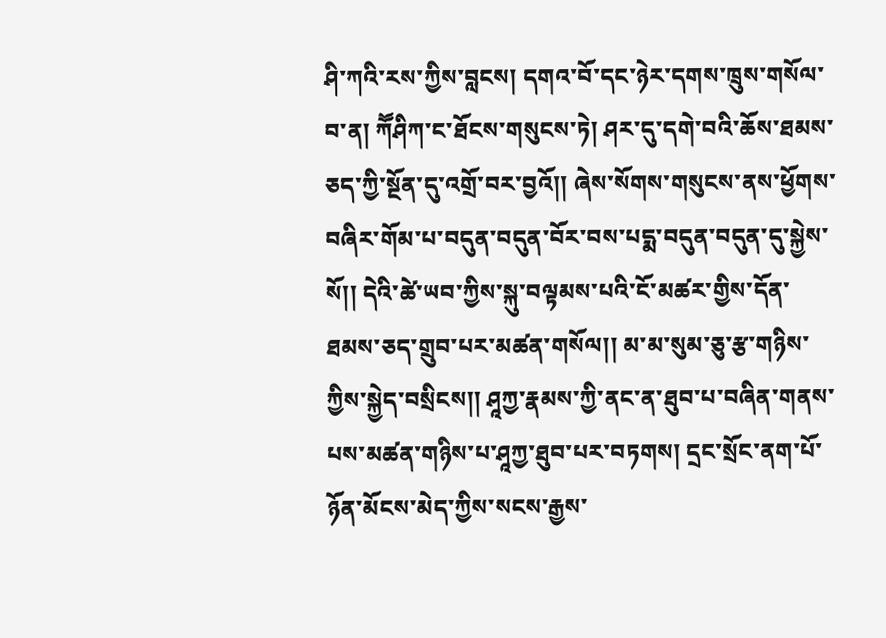ཤི་ཀའི་རས་ཀྱིས་བླངས། དགའ་བོ་དང་ཉེར་དགས་ཁྲུས་གསོལ་བ་ན། ཀཽཤིཀ་ང་ཐོངས་གསུངས་ཏེ། ཤར་དུ་དགེ་བའི་ཆོས་ཐམས་ཅད་ཀྱི་སྔོན་དུ་འགྲོ་བར་བྱའོ།། ཞེས་སོགས་གསུངས་ནས་ཕྱོགས་བཞིར་གོམ་པ་བདུན་བདུན་བོར་བས་པདྨ་བདུན་བདུན་དུ་སྐྱེས་སོ།། དེའི་ཚེ་ཡབ་ཀྱིས་སྐུ་བལྟམས་པའི་ངོ་མཚར་གྱིས་དོན་ཐམས་ཅད་གྲུབ་པར་མཚན་གསོལ།། མ་མ་སུམ་ཅུ་རྩ་གཉིས་ཀྱིས་སྐྱེད་བསྲིངས།། ཤཱཀྱ་རྣམས་ཀྱི་ནང་ན་ཐུབ་པ་བཞིན་གནས་པས་མཚན་གཉིས་པ་ཤཱཀྱ་ཐུབ་པར་བཏགས། དྲང་སྲོང་ནག་པོ་ཉོན་མོངས་མེད་ཀྱིས་སངས་རྒྱས་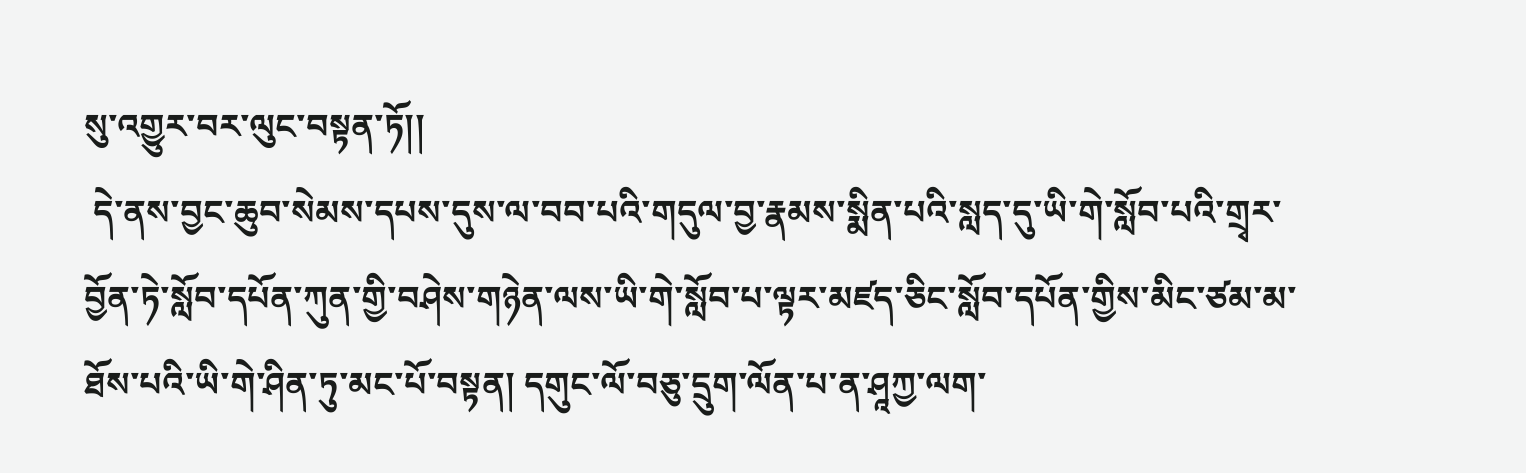སུ་འགྱུར་བར་ལུང་བསྟན་ཏོ།།
 དེ་ནས་བྱང་ཆུབ་སེམས་དཔས་དུས་ལ་བབ་པའི་གདུལ་བྱ་རྣམས་སྨིན་པའི་སླད་དུ་ཡི་གེ་སློབ་པའི་གྲྭར་བྱོན་ཏེ་སློབ་དཔོན་ཀུན་གྱི་བཤེས་གཉེན་ལས་ཡི་གེ་སློབ་པ་ལྟར་མཛད་ཅིང་སློབ་དཔོན་གྱིས་མིང་ཙམ་མ་ཐོས་པའི་ཡི་གེ་ཤིན་ཏུ་མང་པོ་བསྟན། དགུང་ལོ་བཅུ་དྲུག་ལོན་པ་ན་ཤཱཀྱ་ལག་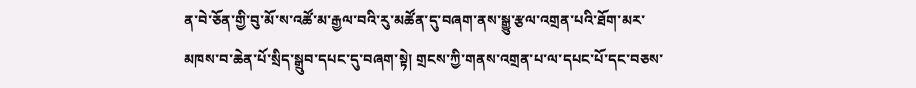ན་བེ་ཅོན་གྱི་བུ་མོ་ས་འཚོ་མ་རྒྱལ་བའི་རུ་མཚོན་དུ་བཞག་ནས་སྒྱུ་རྩལ་འགྲན་པའི་ཐོག་མར་མཁས་བ་ཆེན་པོ་སྲིད་སྒྲུབ་དཔང་དུ་བཞག་སྟེ། གྲངས་ཀྱི་གནས་འགྲན་པ་ལ་དཔང་པོ་དང་བཅས་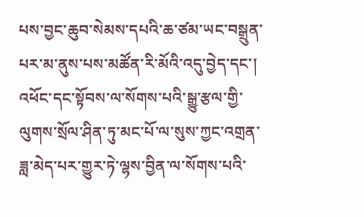པས་བྱང་ཆུབ་སེམས་དཔའི་ཆ་ཙམ་ཡང་བསྒྲུན་པར་མ་ནུས་པས་མཚོན་རི་མོའི་འདུ་བྱེད་དང་། འཕོང་དང་སྟོབས་ལ་སོགས་པའི་སྒྱུ་རྩལ་གྱི་ལུགས་སྲོལ་ཤིན་ཏུ་མང་པོ་ལ་སུས་ཀྱང་འགྲན་ཟླ་མེད་པར་གྱུར་ཏེ་ལྷས་བྱིན་ལ་སོགས་པའི་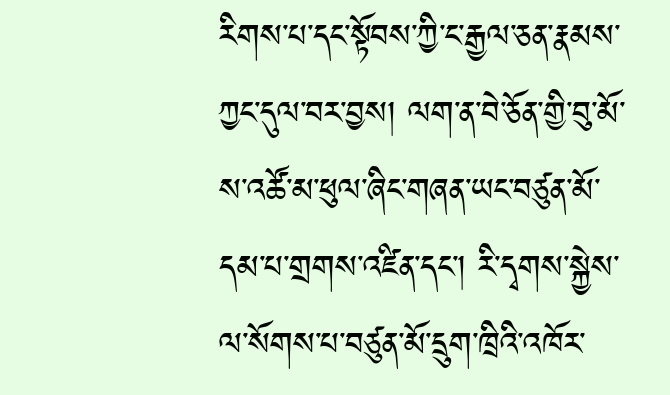རིགས་པ་དང་སྟོབས་ཀྱི་ང་རྒྱལ་ཅན་རྣམས་ཀྱང་དུལ་བར་བྱས། ལག་ན་བེ་ཅོན་གྱི་བུ་མོ་ས་འཚོ་མ་ཕུལ་ཞིང་གཞན་ཡང་བཙུན་མོ་དམ་པ་གྲགས་འཛིན་དང་། རི་དྭགས་སྐྱེས་ལ་སོགས་པ་བཙུན་མོ་དྲུག་ཁྲིའི་འཁོར་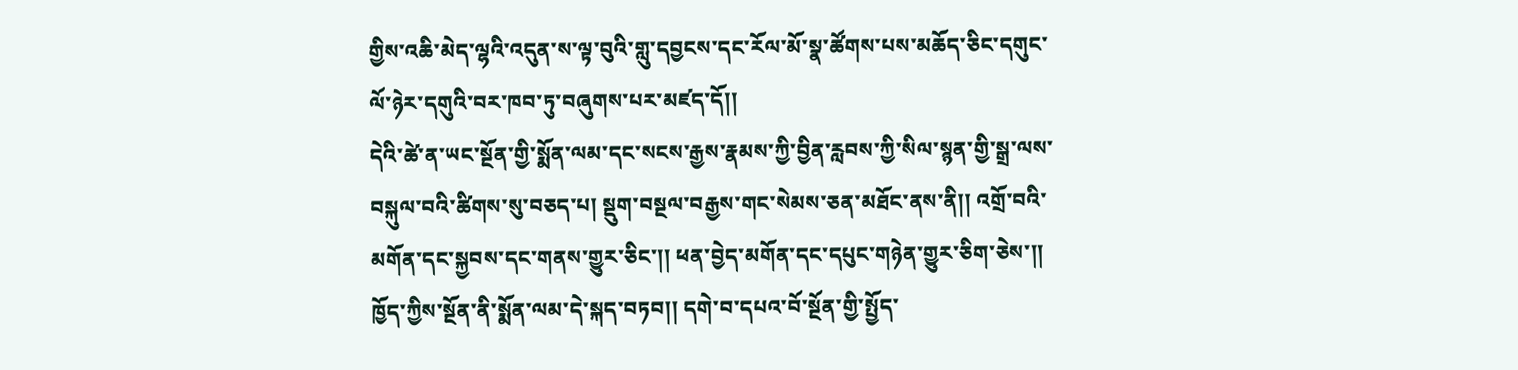གྱིས་འཆི་མེད་ལྷའི་འདུན་ས་ལྟ་བུའི་གླུ་དབྱངས་དང་རོལ་མོ་སྣ་ཚོགས་པས་མཆོད་ཅིང་དགུང་ལོ་ཉེར་དགུའི་བར་ཁབ་ཏུ་བཞུགས་པར་མཛད་དོ།།
དེའི་ཚེ་ན་ཡང་སྔོན་གྱི་སྨོན་ལམ་དང་སངས་རྒྱས་རྣམས་ཀྱི་བྱིན་རླབས་ཀྱི་སིལ་སྙན་གྱི་སྒྲ་ལས་བསྐུལ་བའི་ཚིགས་སུ་བཅད་པ། སྡུག་བསྔལ་བརྒྱས་གང་སེམས་ཅན་མཐོང་ནས་ནི།། འགྲོ་བའི་མགོན་དང་སྐྱབས་དང་གནས་གྱུར་ཅིང་།། ཕན་བྱེད་མགོན་དང་དཔུང་གཉེན་གྱུར་ཅིག་ཅེས་།། ཁྱོད་ཀྱིས་སྔོན་ནི་སྨོན་ལམ་དེ་སྐད་བཏབ།། དགེ་བ་དཔའ་བོ་སྔོན་གྱི་སྤྱོད་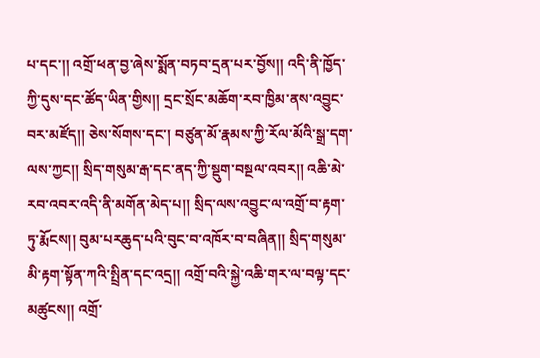པ་དང་།། འགྲོ་ཕན་བྱ་ཞེས་སྨོན་བཏབ་དྲན་པར་བྱོས།། འདི་ནི་ཁྱོད་ཀྱི་དུས་དང་ཚོད་ཡིན་གྱིས།། དྲང་སྲོང་མཆོག་རབ་ཁྱིམ་ནས་འབྱུང་བར་མཛོད།། ཅེས་སོགས་དང་། བཙུན་མོ་རྣམས་ཀྱི་རོལ་མོའི་སྒྲ་དག་ལས་ཀྱང།། སྲིད་གསུམ་རྒ་དང་ནད་ཀྱི་སྡུག་བསྔལ་འབར།། འཆི་མེ་རབ་འབར་འདི་ནི་མགོན་མེད་པ།། སྲིད་ལས་འབྱུང་ལ་འགྲོ་བ་རྟག་ཏུ་རྨོངས།། བུམ་པརཆུད་པའི་བུང་བ་འཁོར་བ་བཞིན།། སྲིད་གསུམ་མི་རྟག་སྟོན་ཀའི་སྤྲིན་དང་འདྲ།། འགྲོ་བའི་སྐྱེ་འཆི་གར་ལ་བལྟ་དང་མཚུངས།། འགྲོ་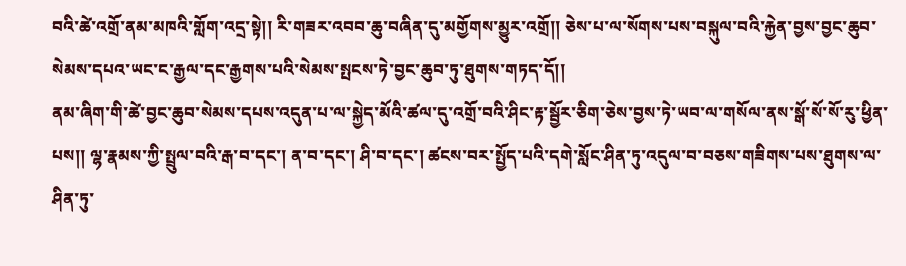བའི་ཚེ་འགྲོ་ནམ་མཁའི་གློག་འདྲ་སྟེ།། རི་གཟར་འབབ་ཆུ་བཞིན་དུ་མགྱོགས་མྱུར་འགྲོ།། ཅེས་པ་ལ་སོགས་པས་བསྐུལ་བའི་རྐྱེན་བྱས་བྱང་ཆུབ་སེམས་དཔའ་ཡང་ང་རྒྱལ་དང་རྒྱགས་པའི་སེམས་སྤངས་ཏེ་བྱང་ཆུབ་ཏུ་ཐུགས་གཏད་དོ།།
ནམ་ཞིག་གི་ཚེ་བྱང་ཆུབ་སེམས་དཔས་འདུན་པ་ལ་སྐྱེད་མོའི་ཚལ་དུ་འགྲོ་བའི་ཤིང་རྟ་སྦྱོར་ཅིག་ཅེས་བྱས་ཏེ་ཡབ་ལ་གསོལ་ནས་སྒོ་སོ་སོ་རུ་ཕྱིན་པས།། ལྷ་རྣམས་ཀྱི་སྤྲུལ་བའི་རྒ་བ་དང་། ན་བ་དང་། ཤི་བ་དང་། ཚངས་བར་སྤྱོད་པའི་དགེ་སློང་ཤིན་ཏུ་འདུལ་བ་བཅས་གཟིགས་པས་ཐུགས་ལ་ཤིན་ཏུ་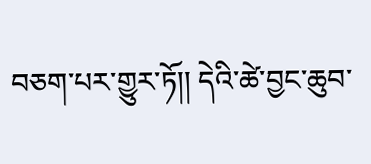བཅག་པར་གྱུར་ཏོ།། དེའི་ཚེ་བྱང་ཆུབ་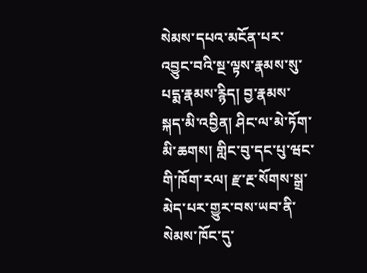སེམས་དཔའ་མངོན་པར་འབྱུང་བའི་སྔ་ལྟས་རྣམས་སུ་པདྨ་རྣམས་རྙིད། བྱ་རྣམས་སྐད་མི་འབྱིན། ཤིང་ལ་མེ་ཏོག་མི་ཆགས། གླིང་བུ་དང་པུ་ཝང་གི་ཁོག་རལ། རྫ་རྔ་སོགས་སྒྲ་མེད་པར་གྱུར་བས་ཡབ་ནི་སེམས་ཁོང་དུ་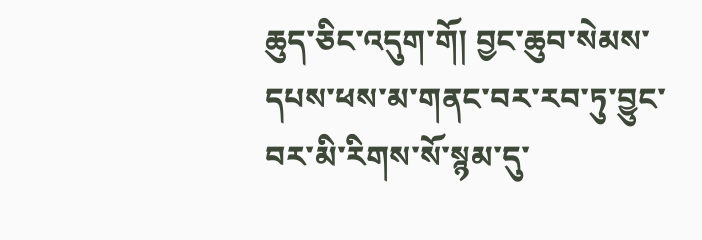ཆུད་ཅིང་འདུག་གོ། བྱང་ཆུབ་སེམས་དཔས་ཕས་མ་གནང་བར་རབ་ཏུ་བྱུང་བར་མི་རིགས་སོ་སྙམ་དུ་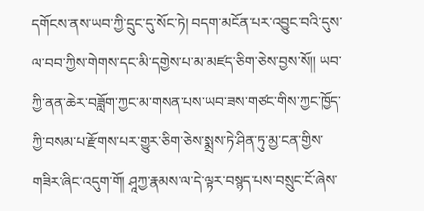དགོངས་ནས་ཡབ་ཀྱི་དྲུང་དུ་སོང་ཏེ། བདག་མངོན་པར་འབྱུང་བའི་དུས་ལ་བབ་ཀྱིས་གེགས་དང་མི་དགྱེས་པ་མ་མཛད་ཅིག་ཅེས་བྱས་སོ།། ཡབ་ཀྱི་ནན་ཆེར་བཟློག་ཀྱང་མ་གསན་པས་ཡབ་ཟས་གཙང་གིས་ཀྱང་ཁྱོད་ཀྱི་བསམ་པ་རྫོགས་པར་གྱུར་ཅིག་ཅེས་སྨྲས་ཏེ་ཤིན་ཏུ་མྱ་ངན་གྱིས་གཟིར་ཞིང་འདུག་གོ། ཤཱཀྱ་རྣམས་ལ་དེ་ལྟར་བསྙད་པས་བསྲུང་ངོ་ཞེས་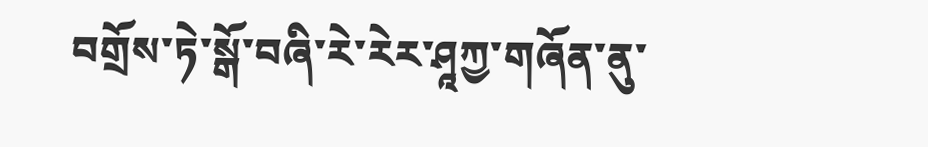བགྲོས་ཏེ་སྒོ་བཞི་རེ་རེར་ཤཱཀྱ་གཞོན་ནུ་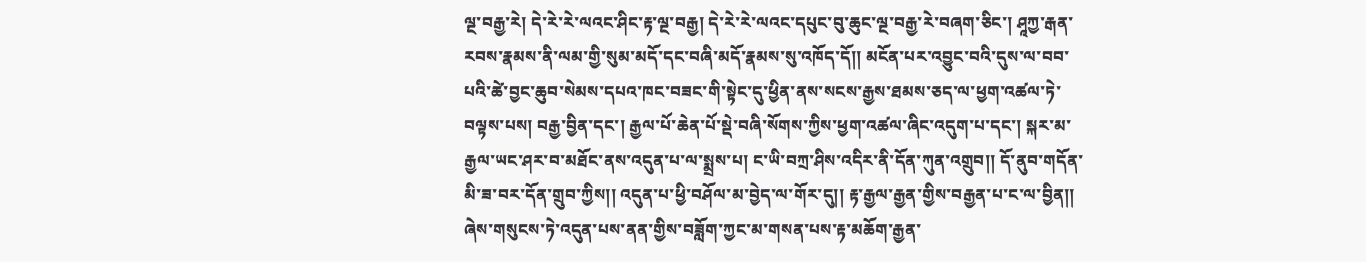ལྔ་བརྒྱ་རེ། དེ་རེ་རེ་ལའང་ཤིང་རྟ་ལྔ་བརྒྱ། དེ་རེ་རེ་ལའང་དཔུང་བུ་ཆུང་ལྔ་བརྒྱ་རེ་བཞག་ཅིང་། ཤཱཀྱ་རྒན་རབས་རྣམས་ནི་ལམ་གྱི་སུམ་མདོ་དང་བཞི་མདོ་རྣམས་སུ་འཁོད་དོ།། མངོན་པར་འབྱུང་བའི་དུས་ལ་བབ་པའི་ཚེ་བྱང་ཆུབ་སེམས་དཔའ་ཁང་བཟང་གི་སྟེང་དུ་ཕྱིན་ནས་སངས་རྒྱས་ཐམས་ཅད་ལ་ཕྱག་འཚལ་ཏེ་བལྟས་པས། བརྒྱ་བྱིན་དང་། རྒྱལ་པོ་ཆེན་པོ་སྡེ་བཞི་སོགས་ཀྱིས་ཕྱག་འཚལ་ཞིང་འདུག་པ་དང་། སྐར་མ་རྒྱལ་ཡང་ཤར་བ་མཐོང་ནས་འདུན་པ་ལ་སྨྲས་པ། ང་ཡི་བཀྲ་ཤིས་འདིར་ནི་དོན་ཀུན་འགྲུབ།། དོ་ནུབ་གདོན་མི་ཟ་བར་དོན་གྲུབ་ཀྱིས།། འདུན་པ་ཕྱི་བཤོལ་མ་བྱེད་ལ་གོར་དུ།། རྟ་རྒྱལ་རྒྱན་གྱིས་བརྒྱན་པ་ང་ལ་བྱིན།། ཞེས་གསུངས་ཏེ་འདུན་པས་ནན་གྱིས་བཟློག་ཀྱང་མ་གསན་པས་རྟ་མཆོག་རྒྱན་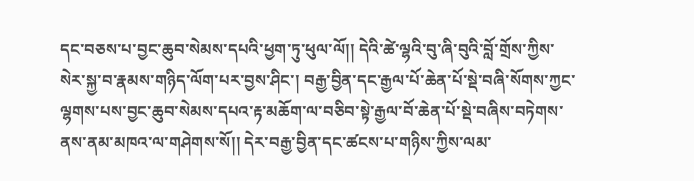དང་བཅས་པ་བྱང་ཆུབ་སེམས་དཔའི་ཕྱག་ཏུ་ཕུལ་ལོ།། དེའི་ཚེ་ལྷའི་བུ་ཞི་བུའི་བློ་གྲོས་ཀྱིས་སེར་སྐྱ་བ་རྣམས་གཉིད་ལོག་པར་བྱས་ཤིང་། བརྒྱ་བྱིན་དང་རྒྱལ་པོ་ཆེན་པོ་སྡེ་བཞི་སོགས་ཀྱང་ལྷགས་པས་བྱང་ཆུབ་སེམས་དཔའ་རྟ་མཆོག་ལ་བཅིབ་སྟེ་རྒྱལ་བོ་ཆེན་པོ་སྡེ་བཞིས་བཏེགས་ནས་ནམ་མཁའ་ལ་གཤེགས་སོ།། དེར་བརྒྱ་བྱིན་དང་ཚངས་པ་གཉིས་ཀྱིས་ལམ་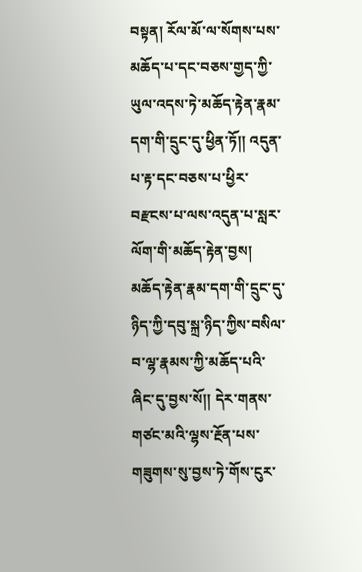བསྟན། རོལ་མོ་ལ་སོགས་པས་མཆོད་པ་དང་བཅས་གྱད་ཀྱི་ཡུལ་འདས་ཏེ་མཆོད་རྟེན་རྣམ་དག་གི་དྲུང་དུ་ཕྱིན་ཏོ།། འདུན་པ་རྟ་དང་བཅས་པ་ཕྱིར་བརྫངས་པ་ལས་འདུན་པ་སླར་ལོག་གི་མཆོད་རྟེན་བྱས། མཆོད་རྟེན་རྣམ་དག་གི་དྲུང་དུ་ཉིད་ཀྱི་དབུ་སྐྲ་ཉིད་ཀྱིས་བསིལ་བ་ལྷ་རྣམས་ཀྱི་མཆོད་པའི་ཞིང་དུ་བྱས་སོ།། དེར་གནས་གཙང་མའི་ལྷས་རྔོན་པས་གཟུགས་སུ་བྱས་ཏེ་གོས་ངུར་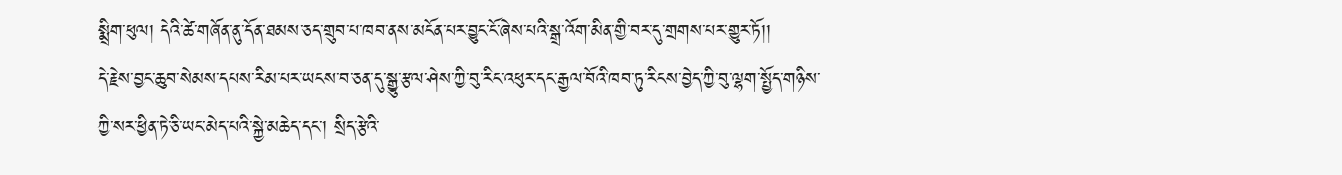སྨྲིག་ཕུལ། དེའི་ཚེ་གཞོན་ནུ་དོན་ཐམས་ཅད་གྲུབ་པ་ཁབ་ནས་མངོན་པར་བྱུང་ངོ་ཞེས་པའི་སྒྲ་འོག་མིན་གྱི་བར་དུ་གྲགས་པར་གྱུར་ཏོ།།
དེ་རྗེས་བྱང་ཆུབ་སེམས་དཔས་རིམ་པར་ཡངས་བ་ཅན་དུ་སྒྱུ་རྩལ་ཤེས་ཀྱི་བུ་རིང་འཕུར་དང་རྒྱལ་བོའི་ཁབ་ཏུ་རིངས་བྱེད་ཀྱི་བུ་ལྷག་སྤྱོད་གཉིས་ཀྱི་སར་ཕྱིན་ཏེ་ཅི་ཡང་མེད་པའི་སྐྱེ་མཆེད་དང་། སྲིད་རྩེའི་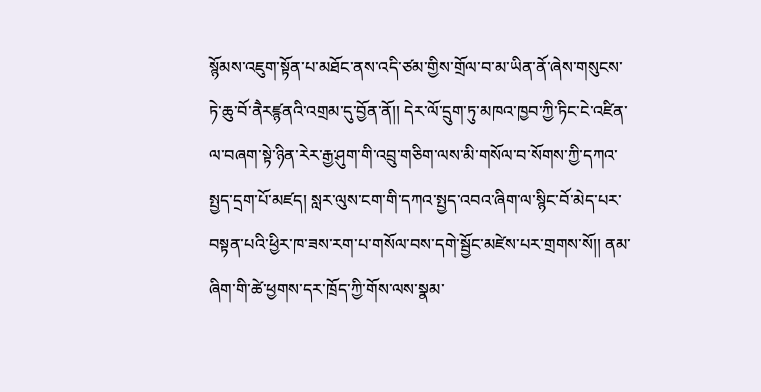སྙོམས་འཇུག་སྟོན་པ་མཐོང་ནས་འདི་ཙམ་གྱིས་གྲོལ་བ་མ་ཡིན་ནོ་ཞེས་གསུངས་ཏེ་ཆུ་བོ་ནཻརཛྙནའི་འགྲམ་དུ་བྱོན་ནོ།། དེར་ལོ་དྲུག་ཏུ་མཁའ་ཁྱབ་ཀྱི་ཏིང་ངེ་འཛིན་ལ་བཞག་སྟེ་ཉིན་རེར་རྒྱ་ཤུག་གི་འབྲུ་གཅིག་ལས་མི་གསོལ་བ་སོགས་ཀྱི་དཀའ་སྤྱད་དྲག་པོ་མཛད། སླར་ལུས་ངག་གི་དཀའ་སྤྱད་འབའ་ཞིག་ལ་སྙིང་བོ་མེད་པར་བསྟན་པའི་ཕྱིར་ཁ་ཟས་རག་པ་གསོལ་བས་དགེ་སྦྱོང་མཛེས་པར་གྲགས་སོ།། ནམ་ཞིག་གི་ཚེ་ཕྱགས་དར་ཁྲོད་ཀྱི་གོས་ལས་སྣམ་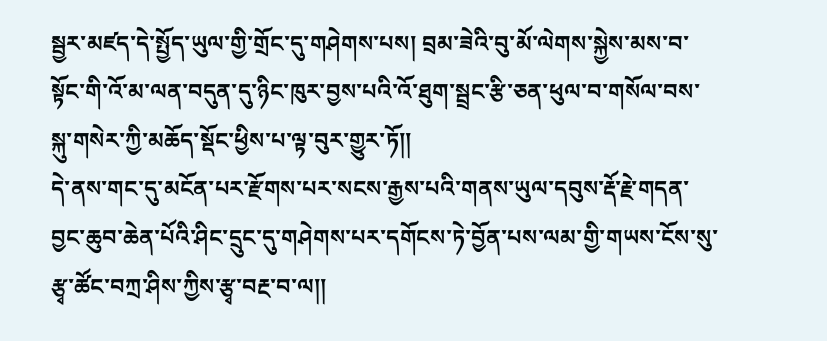སྦྱར་མཛད་དེ་སྤྱོད་ཡུལ་གྱི་གྲོང་དུ་གཤེགས་པས། བྲམ་ཟེའི་བུ་མོ་ལེགས་སྐྱེས་མས་བ་སྟོང་གི་འོ་མ་ལན་བདུན་དུ་ཉིང་ཁུར་བྱས་པའི་འོ་ཐུག་སྦྲང་རྩི་ཅན་ཕུལ་བ་གསོལ་བས་སྐུ་གསེར་ཀྱི་མཆོད་སྡོང་ཕྱིས་པ་ལྟ་བུར་གྱུར་ཏོ།།
དེ་ནས་གང་དུ་མངོན་པར་རྫོགས་པར་སངས་རྒྱས་པའི་གནས་ཡུལ་དབུས་རྡོ་རྗེ་གདན་བྱང་ཆུབ་ཆེན་པོའི་ཤིང་དྲུང་དུ་གཤེགས་པར་དགོངས་ཏེ་བྱོན་པས་ལམ་གྱི་གཡས་ངོས་སུ་རྩྭ་ཚོང་བཀྲ་ཤིས་ཀྱིས་རྩྭ་བརྔ་བ་ལ།།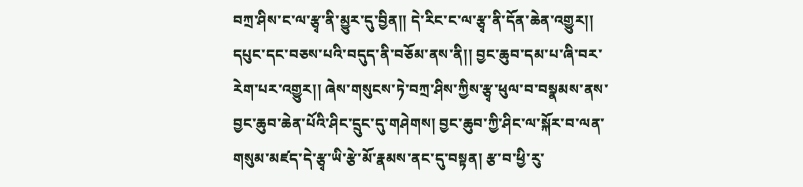བཀྲ་ཤིས་ང་ལ་རྩྭ་ནི་མྱུར་དུ་བྱིན།། དེ་རིང་ང་ལ་རྩྭ་ནི་དོན་ཆེན་འགྱུར།། དཔུང་དང་བཅས་པའི་བདུད་ནི་བཅོམ་ནས་ནི།། བྱང་ཆུབ་དམ་པ་ཞི་བར་རེག་པར་འགྱུར།། ཞེས་གསུངས་ཏེ་བཀྲ་ཤིས་ཀྱིས་རྩྭ་ཕུལ་བ་བསྣམས་ནས་བྱང་ཆུབ་ཆེན་པོའི་ཤིང་དྲུང་དུ་གཤེགས། བྱང་ཆུབ་ཀྱི་ཤིང་ལ་སྐོར་བ་ལན་གསུམ་མཛད་དེ་རྩྭ་ཡི་རྩེ་མོ་རྣམས་ནང་དུ་བསྟན། རྩ་བ་ཕྱི་རུ་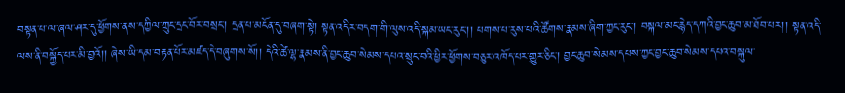བསྟན་པ་ལ་ཞལ་ཤར་དུ་ཕྱོགས་ནས་དཀྱིལ་ཀྲུང་དྲང་བོར་བསྲང་། དྲན་པ་མངོན་དུ་བཞག་སྟེ། སྟན་འདིར་བདག་གི་ལུས་འདི་སྐམ་ཡང་རུང་།། པགས་པ་རུས་པའི་ཚོགས་རྣམས་ཞིག་ཀྱང་རུང་། བསྐལ་མང་རྙེད་དཀའི་བྱང་ཆུབ་མ་ཐོབ་པར།། སྟན་འདི་ལས་ནི་བསྐྱོད་པར་མི་བྱའོ།། ཞེས་ཡི་དམ་བརྟན་པོར་མཛད་དེ་བཞུགས་སོ།། དེའི་ཚེ་ལྷ་རྣམས་ནི་བྱང་ཆུབ་སེམས་དཔའ་སྲུང་བའི་ཕྱིར་ཕྱོགས་བཅུར་འཁོད་པར་གྱུར་ཅིང་། བྱང་ཆུབ་སེམས་དཔས་ཀྱང་བྱང་ཆུབ་སེམས་དཔའ་བསྐུལ་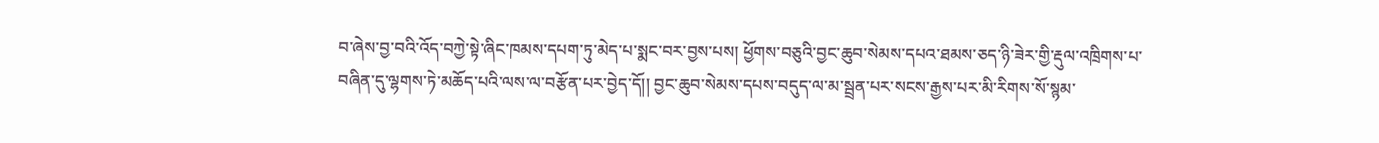བ་ཞེས་བྱ་བའི་འོད་བཀྱེ་སྟེ་ཞིང་ཁམས་དཔག་ཏུ་མེད་པ་སྨང་བར་བྱས་པས། ཕྱོགས་བཅུའི་བྱང་ཆུབ་སེམས་དཔའ་ཐམས་ཅད་ཉི་ཟེར་གྱི་རྡུལ་འཁྲིགས་པ་བཞིན་དུ་ལྷགས་ཏེ་མཆོད་པའི་ལས་ལ་བརྩོན་པར་བྱེད་དོ།། བྱང་ཆུབ་སེམས་དཔས་བདུད་ལ་མ་སྦྲན་པར་སངས་རྒྱས་པར་མི་རིགས་སོ་སྙམ་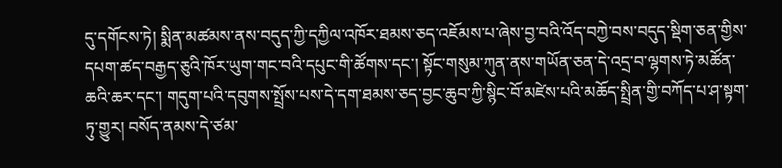དུ་དགོངས་ཏེ། སྨིན་མཚམས་ནས་བདུད་ཀྱི་དཀྱིལ་འཁོར་ཐམས་ཅད་འཇོམས་པ་ཞེས་བྱ་བའི་འོད་བཀྱེ་བས་བདུད་སྡིག་ཅན་གྱིས་དཔག་ཚད་བརྒྱད་ཅུའི་ཁོར་ཡུག་གང་བའི་དཔུང་གི་ཚོགས་དང་། སྟོང་གསུམ་ཀུན་ནས་གཡོན་ཅན་དེ་འདྲ་བ་ལྷགས་ཏེ་མཚོན་ཆའི་ཆར་དང་། གདུག་པའི་དབུགས་སྤྲོས་པས་དེ་དག་ཐམས་ཅད་བྱང་ཆུབ་ཀྱི་སྙིང་བོ་མཛེས་པའི་མཆོད་སྤྲིན་གྱི་བཀོད་པ་ཤ་སྟག་ཏུ་གྱུར། བསོད་ནམས་དེ་ཙམ་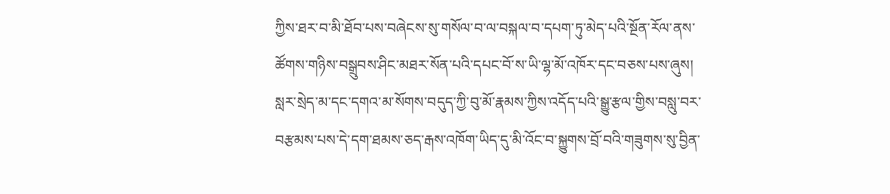ཀྱིས་ཐར་བ་མི་ཐོབ་པས་བཞེངས་སུ་གསོལ་བ་ལ་བསྐལ་བ་དཔག་ཏུ་མེད་པའི་སྔོན་རོལ་ནས་ཚོགས་གཉིས་བསྒྲུབས་ཤིང་མཐར་སོན་པའི་དཔང་བོ་ས་ཡི་ལྷ་མོ་འཁོར་དང་བཅས་པས་ཞུས། སླར་སྲེད་མ་དང་དགའ་མ་སོགས་བདུད་ཀྱི་བུ་མོ་རྣམས་ཀྱིས་འདོད་པའི་སྒྱུ་རྩལ་གྱིས་བསླུ་བར་བརྩམས་པས་དེ་དག་ཐམས་ཅད་རྒས་འཁོག་ཡིད་དུ་མི་འོང་བ་སྐྱུགས་བྲོ་བའི་གཟུགས་སུ་བྱིན་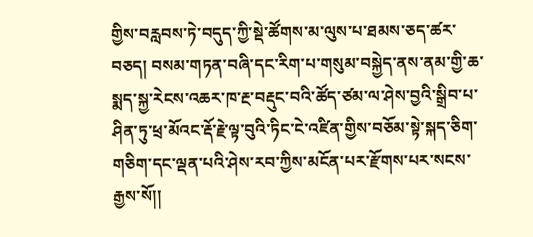གྱིས་བརླབས་ཏེ་བདུད་ཀྱི་སྡེ་ཚོགས་མ་ལུས་པ་ཐམས་ཅད་ཚར་བཅད། བསམ་གཏན་བཞི་དང་རིག་པ་གསུམ་བསྐྱེད་ནས་ནམ་གྱི་ཆ་སྨད་སྐྱ་རེངས་འཆར་ཁ་རྔ་བརྡུང་བའི་ཚོད་ཙམ་ལ་ཤེས་བྱའི་སྒྲིབ་པ་ཤིན་ཏུ་ཕྲ་མོའང་རྡོ་རྗེ་ལྟ་བུའི་ཏིང་ངེ་འཛིན་གྱིས་བཅོམ་སྟེ་སྐད་ཅིག་གཅིག་དང་ལྡན་པའི་ཤེས་རབ་ཀྱིས་མངོན་པར་རྫོགས་པར་སངས་རྒྱས་སོ།།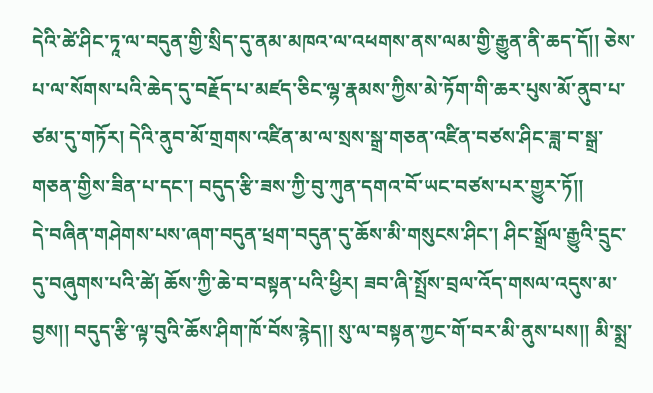དེའི་ཚེ་ཤིང་ཏཱ་ལ་བདུན་གྱི་སྲིད་དུ་ནམ་མཁའ་ལ་འཕགས་ནས་ལམ་གྱི་རྒྱུན་ནི་ཆད་དོ།། ཅེས་པ་ལ་སོགས་པའི་ཆེད་དུ་བརྗོད་པ་མཛད་ཅིང་ལྷ་རྣམས་ཀྱིས་མེ་ཏོག་གི་ཆར་པུས་མོ་ནུབ་པ་ཙམ་དུ་གཏོར། དེའི་ནུབ་མོ་གྲགས་འཛིན་མ་ལ་སྲས་སྒྲ་གཅན་འཛིན་བཙས་ཤིང་ཟླ་བ་སྒྲ་གཅན་གྱིས་ཟིན་པ་དང་། བདུད་རྩི་ཟས་ཀྱི་བུ་ཀུན་དགའ་བོ་ཡང་བཙས་པར་གྱུར་ཏོ།།
དེ་བཞིན་གཤེགས་པས་ཞག་བདུན་ཕྲག་བདུན་དུ་ཆོས་མི་གསུངས་ཤིང་། ཤིང་སྒྲོལ་རྒྱུའི་དྲུང་དུ་བཞུགས་པའི་ཚེ། ཆོས་ཀྱི་ཆེ་བ་བསྟན་པའི་ཕྱིར། ཟབ་ཞི་སྤྲོས་བྲལ་འོད་གསལ་འདུས་མ་བྱས།། བདུད་རྩི་ལྟ་བུའི་ཆོས་ཤིག་ཁོ་བོས་རྙེད།། སུ་ལ་བསྟན་ཀྱང་གོ་བར་མི་ནུས་པས།། མི་སྨྲ་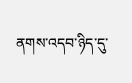ནགས་འདབ་ཉིད་དུ་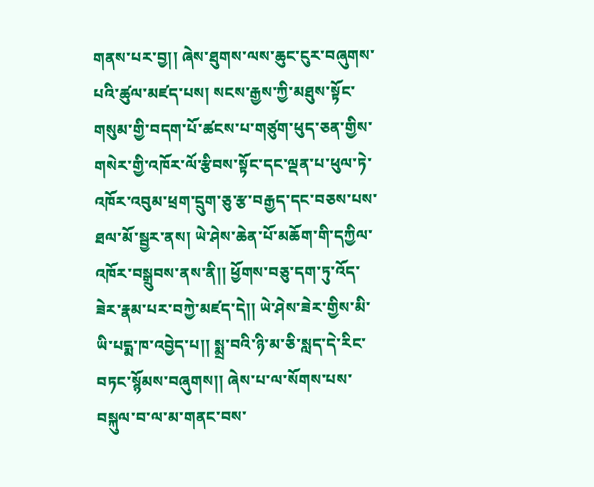གནས་པར་བྱ།། ཞེས་ཐུགས་ལས་ཆུང་ངུར་བཞུགས་པའི་ཚུལ་མཛད་པས། སངས་རྒྱས་ཀྱི་མཐུས་སྟོང་གསུམ་གྱི་བདག་པོ་ཚངས་པ་གཙུག་ཕུད་ཅན་གྱིས་གསེར་གྱི་འཁོར་ལོ་རྩིབས་སྟོང་དང་ལྡན་པ་ཕུལ་ཏེ་འཁོར་འབུམ་ཕྲག་དྲུག་ཅུ་རྩ་བརྒྱད་དང་བཅས་པས་ཐལ་མོ་སྦྱར་ནས། ཡེ་ཤེས་ཆེན་པོ་མཆོག་གི་དཀྱིལ་འཁོར་བསྒྲུབས་ནས་ནི།། ཕྱོགས་བཅུ་དག་ཏུ་འོད་ཟེར་རྣམ་པར་བཀྱེ་མཛད་དེ།། ཡེ་ཤེས་ཟེར་གྱིས་མི་ཡི་པདྨ་ཁ་འབྱེད་པ།། སྨྲ་བའི་ཉི་མ་ཅི་སླད་དེ་རིང་བཏང་སྙོམས་བཞུགས།། ཞེས་པ་ལ་སོགས་པས་བསྐུལ་བ་ལ་མ་གནང་བས་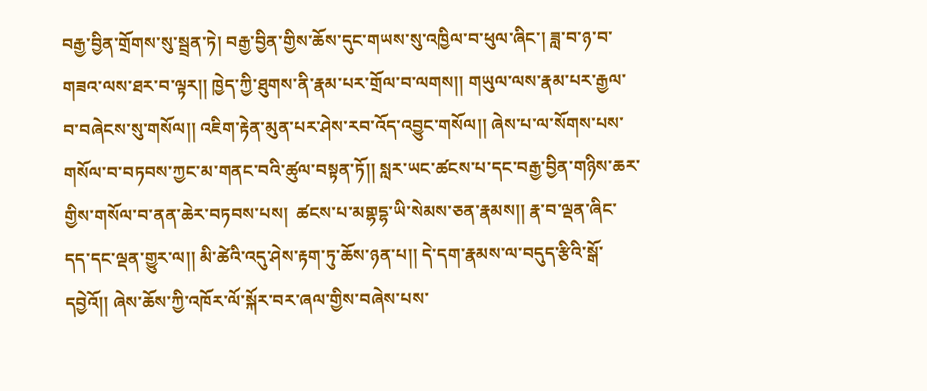བརྒྱ་བྱིན་གྲོགས་སུ་སྦྲན་ཏེ། བརྒྱ་བྱིན་གྱིས་ཆོས་དུང་གཡས་སུ་འཁྱིལ་བ་ཕུལ་ཞིང་། ཟླ་བ་ཉ་བ་གཟའ་ལས་ཐར་བ་ལྟར།། ཁྱེད་ཀྱི་ཐུགས་ནི་རྣམ་པར་གྲོལ་བ་ལགས།། གཡུལ་ལས་རྣམ་པར་རྒྱལ་བ་བཞེངས་སུ་གསོལ།། འཇིག་རྟེན་མུན་པར་ཤེས་རབ་འོད་འབྱུང་གསོལ།། ཞེས་པ་ལ་སོགས་པས་གསོལ་བ་བཏབས་ཀྱང་མ་གནང་བའི་ཚུལ་བསྟན་ཏོ།། སླར་ཡང་ཚངས་པ་དང་བརྒྱ་བྱིན་གཉིས་ཆར་གྱིས་གསོལ་བ་ནན་ཆེར་བཏབས་པས།  ཚངས་པ་མགྷདྷ་ཡི་སེམས་ཅན་རྣམས།། རྣ་བ་ལྡན་ཞིང་དད་དང་ལྡན་གྱུར་ལ།། མི་ཚེའི་འདུ་ཤེས་རྟག་ཏུ་ཆོས་ཉན་པ།། དེ་དག་རྣམས་ལ་བདུད་རྩིའི་སྒོ་དབྱེའོ།། ཞེས་ཆོས་ཀྱི་འཁོར་ལོ་སྐོར་བར་ཞལ་གྱིས་བཞེས་པས་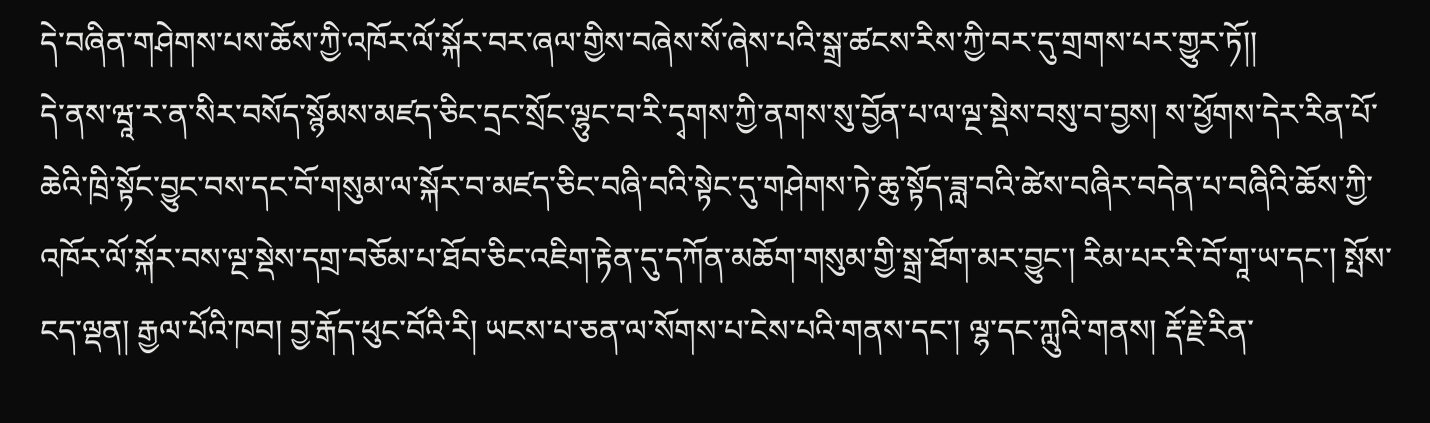དེ་བཞིན་གཤེགས་པས་ཆོས་ཀྱི་འཁོར་ལོ་སྐོར་བར་ཞལ་གྱིས་བཞེས་སོ་ཞེས་པའི་སྒྲ་ཚངས་རིས་ཀྱི་བར་དུ་གྲགས་པར་གྱུར་ཏོ།།
དེ་ནས་ཝཱ་ར་ན་སིར་བསོད་སྙོམས་མཛད་ཅིང་དྲང་སྲོང་ལྷུང་བ་རི་དྭགས་ཀྱི་ནགས་སུ་བྱོན་པ་ལ་ལྔ་སྡེས་བསུ་བ་བྱས། ས་ཕྱོགས་དེར་རིན་པོ་ཆེའི་ཁྲི་སྟོང་བྱུང་བས་དང་བོ་གསུམ་ལ་སྐོར་བ་མཛད་ཅིང་བཞི་བའི་སྟེང་དུ་གཤེགས་ཏེ་ཆུ་སྟོད་ཟླ་བའི་ཚེས་བཞིར་བདེན་པ་བཞིའི་ཆོས་ཀྱི་འཁོར་ལོ་སྐོར་བས་ལྔ་སྡེས་དགྲ་བཅོམ་པ་ཐོབ་ཅིང་འཇིག་རྟེན་དུ་དཀོན་མཆོག་གསུམ་གྱི་སྒྲ་ཐོག་མར་བྱུང་། རིམ་པར་རི་བོ་གཱ་ཡ་དང་། སྤོས་ངད་ལྡན། རྒྱལ་པོའི་ཁབ། བྱ་རྒོད་ཕུང་བོའི་རི། ཡངས་པ་ཅན་ལ་སོགས་པ་ངེས་པའི་གནས་དང་། ལྷ་དང་ཀླུའི་གནས། རྡོ་རྗེ་རིན་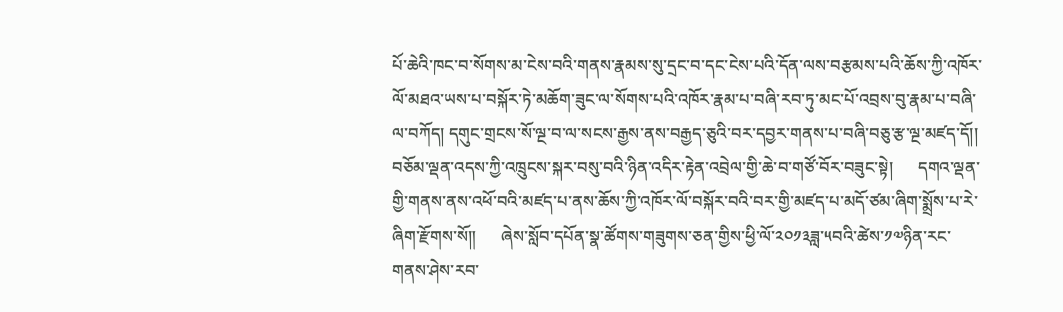པོ་ཆེའི་ཁང་བ་སོགས་མ་ངེས་བའི་གནས་རྣམས་སུ་དྲང་བ་དང་ངེས་པའི་དོན་ལས་བརྩམས་པའི་ཆོས་ཀྱི་འཁོར་ལོ་མཐའ་ཡས་པ་བསྐོར་ཏེ་མཆོག་ཟུང་ལ་སོགས་པའི་འཁོར་རྣམ་པ་བཞི་རབ་ཏུ་མང་པོ་འབྲས་བུ་རྣམ་པ་བཞི་ལ་བཀོད། དགུང་གྲངས་སོ་ལྔ་བ་ལ་སངས་རྒྱས་ནས་བརྒྱད་ཅུའི་བར་དབྱར་གནས་པ་བཞི་བཅུ་རྩ་ལྔ་མཛད་དོ།།      བཅོམ་ལྡན་འདས་ཀྱི་འཁྲུངས་སྐར་བསུ་བའི་ཉིན་འདིར་རྟེན་འབྲེལ་གྱི་ཆེ་བ་གཙོ་བོར་བཟུང་སྟེ།      དགའ་ལྡན་གྱི་གནས་ནས་འཕོ་བའི་མཛད་པ་ནས་ཆོས་ཀྱི་འཁོར་ལོ་བསྐོར་བའི་བར་གྱི་མཛད་པ་མདོ་ཙམ་ཞིག་སྨྲོས་པ་རེ་ཞིག་རྫོགས་སོ༎      ཞེས་སློབ་དཔོན་སྣ་ཚོགས་གཟུགས་ཅན་གྱིས་ཕྱི་ལོ་༢༠༡༣ཟླ་༥བའི་ཚེས་༡༧ཉིན་རང་གནས་ཤེས་རབ་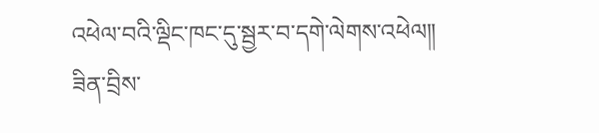འཕེལ་བའི་ལྡིང་ཁང་དུ་སྦྱར་བ་དགེ་ལེགས་འཕེལ༎
ཟིན་བྲིས་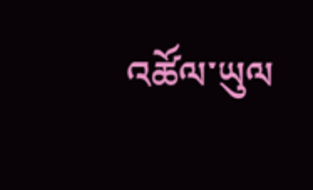འཚོལ་ཡུལ